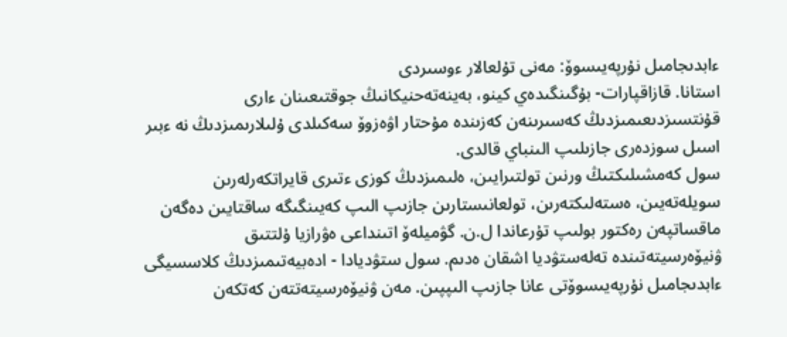ءابدىجامىل نۇرپەيىسوۆ: مەنى تۇلعالار ءوسىردى
استانا. قازاقپارات- بۇگىنگىدەي كينو، بەينەتەحنيكانىڭ جوقتىعىنان ءارى قۇنتسىزدىعىمىزدىڭ كەسىرىنەن كەزىندە مۇحتار اۋەزوۆ سەكىلدى ۇلىلارىمىزدىڭ نە ءبىر اسىل سوزدەرى جازىلىپ الىنباي قالدى.
سول كەمشىلىكتىڭ ورنىن تولتىرايىن، ەلىمىزدىڭ كوزى ءتىرى قايراتكەرلەرىن سويلەتەيىن، ەستەلىكتەرىن، تولعانىستارىن جازىپ الىپ كەيىنگىگە ساقتايىن دەگەن ماقساتپەن رەكتور بولىپ تۇرعاندا ل.ن. گۋميلەۆ اتىنداعى ەۋرازيا ۇلتتىق ۋنيۆەرسيتەتىندە تەلەستۋديا اشقان ەدىم. سول ستۋديادا - ادەبيەتىمىزدىڭ كلاسسيگى ءابدىجامىل نۇرپەيىسوۆتى عانا جازىپ الىپپىن. مەن ۋنيۆەرسيتەتتەن كەتكەن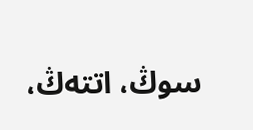سوڭ، اتتەڭ،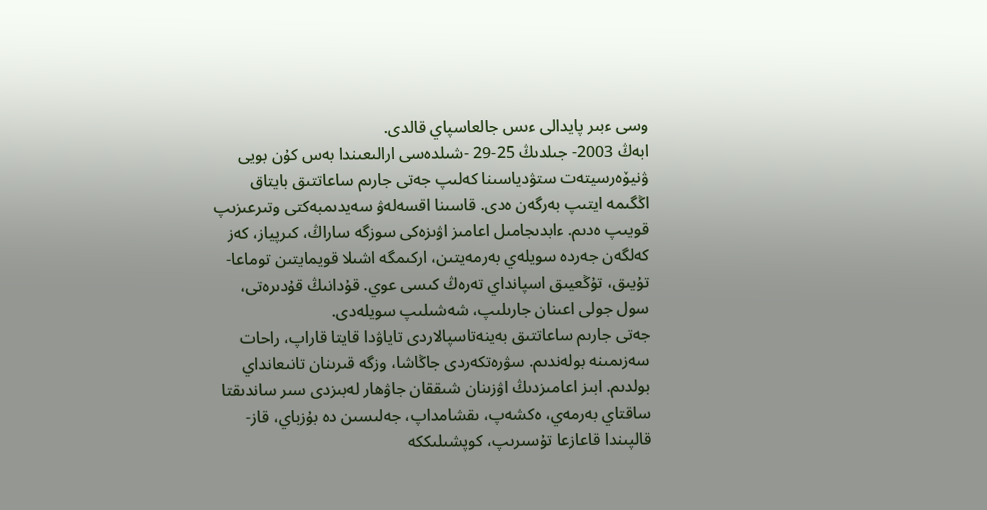وسى ءبىر پايدالى ءىس جالعاسپاي قالدى.
ابەڭ 2003- جىلدىڭ 25-29 -شىلدەسى ارالىعىندا بەس كۇن بويى ۋنيۆەرسيتەت ستۋدياسىنا كەلىپ جەتى جارىم ساعاتتىق بايتاق اڭگىمە ايتىپ بەرگەن ەدى. قاسىنا اقسەلەۋ سەيدىمبەكتى وتىرعىزىپ قويىپ ەدىم. ءابدىجامىل اعامىز اۋىزەكى سوزگە ساراڭ، كىرپياز، كەز كەلگەن جەردە سويلەي بەرمەيتىن، اركىمگە اشىلا قويمايتىن توماعا-تۇيىق، تۇڭعيىق اسپانداي تەرەڭ كىسى عوي. قۇدانىڭ قۇدىرەتى، سول جولى اعىنان جارىلىپ، شەشىلىپ سويلەدى.
جەتى جارىم ساعاتتىق بەينەتاسپالاردى تاياۋدا قايتا قاراپ، راحات سەزىمىنە بولەندىم. سۋرەتكەردى جاڭاشا، وزگە قىرىنان تانىعانداي بولدىم. ابىز اعامىزدىڭ اۋزىنان شىققان جاۋھار لەبىزدى سىر ساندىقتا ساقتاي بەرمەي، ەكشەپ، ىقشامداپ، جەلىسىن دە بۇزباي، قاز-قالپىندا قاعازعا تۇسىرىپ، كوپشىلىككە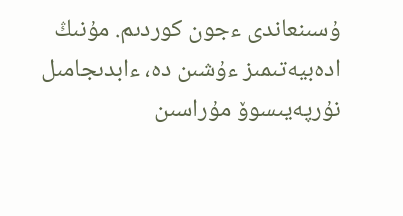ۇسىنعاندى ءجون كوردىم. مۇنىڭ ادەبيەتىمىز ءۇشىن دە، ءابدىجامىل نۇرپەيىسوۆ مۇراسىن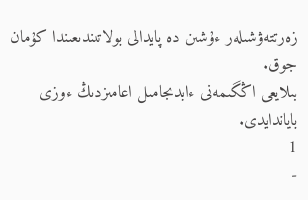زەرتتەۋشىلەر ءۇشىن دە پايدالى بولاتىندىعىندا كۇمان جوق.
بىلايعى اڭگىمەنى ءابدىجامىل اعامىزدىڭ ءوزى باياندايدى.
1
-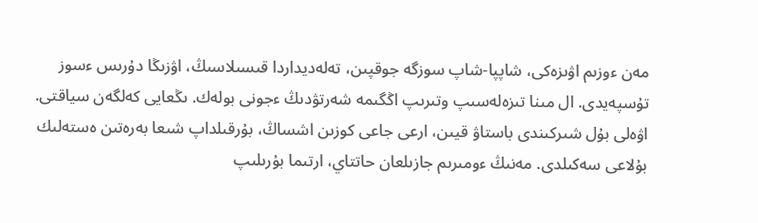مەن ءوزىم اۋىزەكى، شاپپا-شاپ سوزگە جوقپىن، تەلەديداردا قىسىلاسىڭ، اۋزىڭا دۇرىس ءسوز تۇسپەيدى. ال مىنا تىزەلەسىپ وتىرىپ اڭگىمە شەرتۋدىڭ ءجونى بولەك. ىڭعايى كەلگەن سياقتى. اۋەلى بۇل شىركىندى باستاۋ قيىن، ارعى جاعى كوزىن اشساڭ، بۇرقىلداپ شىعا بەرەتىن ەستەلىك بۇلاعى سەكىلدى. مەنىڭ ءومىرىم جازىلعان حاتتاي، ارتىما بۇرىلىپ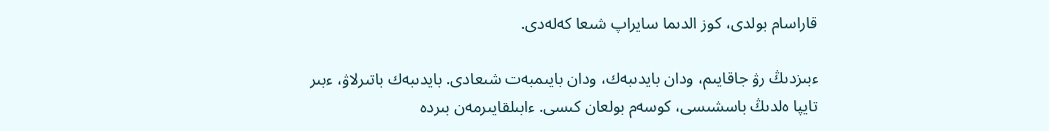قاراسام بولدى، كوز الدىما سايراپ شىعا كەلەدى.

ءبىزدىڭ رۋ جاقايىم، ودان بايدىبەك، ودان بايىمبەت شىعادى. بايدىبەك باتىرلاۋ، ءبىر تايپا ەلدىڭ باسشىسى، كوسەم بولعان كىسى. ءابىلقايىرمەن بىردە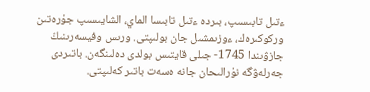ءتىل تابىسىپ، بىردە ءتىل تابىسا الماي، الشايىسىپ جۇرەتىن وركوكىرەك، ءوزىمشىل جان بولىپتى. ورىس وفيسەرىنىڭ جازۋىندا 1745- جىلى قايتىس بولدى دەلىنگەن. باتىردى جەرلەۋگە نۇرالىحان جانە ەسەت باتىر كەلىپتى.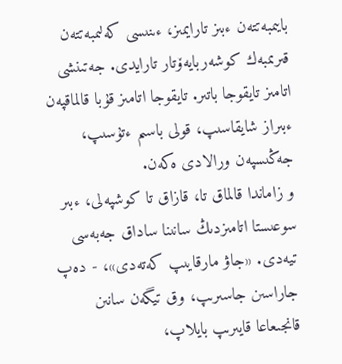بايىمبەتتەن ءبىز تارايمىز، ءىنىسى كەلىمبەتتەن قىرىمبەك كوشەربايەۆتار تارايدى. جەتىنشى اتامىز تايقوجا باتىر. تايقوجا اتامىز قۇبا قالماقپەن ءبىراز شايقاسىپ، قولى باسىم ءتۇسىپ، جەڭىسپەن ورالادى ەكەن.
و زاماندا قالماق تا، قازاق تا كوشپەلى، ءبىر سوعىستا اتامىزدىڭ سانىنا ساداق جەبەسى تيەدى. «جاۋ مارقايىپ كەتەدى»، - دەپ جاراسىن جاسىرىپ، وق تيگەن سانىن قانجىعاعا قايىرىپ بايلاپ،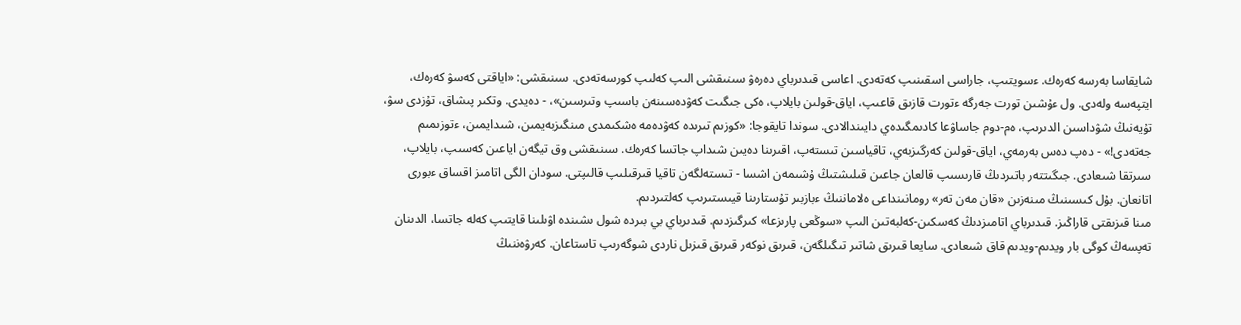شايقاسا بەرسە كەرەك. ءسويتىپ، جاراسى اسقىنىپ كەتەدى. اعاسى قىدىرباي دەرەۋ سىنىقشى الىپ كەلىپ كورسەتەدى. سىنىقشى: «اياقتى كەسۋ كەرەك، ايتپەسە ولەدى. ول ءۇشىن تورت جەرگە ءتورت قازىق قاعىپ، اياق-قولىن بايلاپ، ەكى جىگىت كەۋدەسىنەن باسىپ وتىرسىن»، - دەيدى. وتكىر پىشاق، تۇزدى سۋ، تۇيەنىڭ شۋداسىن الدىرىپ، ەم-دوم جاساۋعا كادىمگىدەي دايىندالادى. سوندا تايقوجا: «كوزىم تىرىدە كەۋدەمە ەشكىمدى مىنگىزبەيمىن، شىدايمىن، ءتوزىمىم جەتەدى!» - دەپ دەس بەرمەي، اياق-قولىن كەرگىزبەي، تاقياسىن تىستەپ، اقىرىنا دەيىن شىداپ جاتسا كەرەك. سىنىقشى وق تيگەن اياعىن كەسىپ، بايلاپ، سىرتقا شىعادى. جىگىتتەر باتىردىڭ قارىسىپ قالعان جاعىن قىلىشتىڭ ۇشىمەن اشسا - تىستەلگەن تاقيا قىرقىلىپ قالىپتى. سودان الگى اتامىز اقساق ءبورى اتانعان. بۇل كىسىنىڭ مىنەزىن «قان مەن تەر» رومانىنداعى ەلاماننىڭ ءبازبىر تۇستارىنا قيىستىرىپ كەلتىردىم.
مىنا قىزىقتى قاراڭىز. قىدىرباي اتامىزدىڭ كەسكىن-كەلبەتىن الىپ «سوڭعى پارىزعا» كىرگىزدىم. قىدىرباي بي بىردە شول ىشىندە اۋىلىنا قايتىپ كەلە جاتسا، الدىنان تەپسەڭ كوگى بار ويدىم-ويدىم قاق شىعادى. سايعا قىرىق شاتىر تىگىلگەن، قىرىق نوكەر قىرىق قىزىل ناردى شوگەرىپ تاستاعان. كەرۋەننىڭ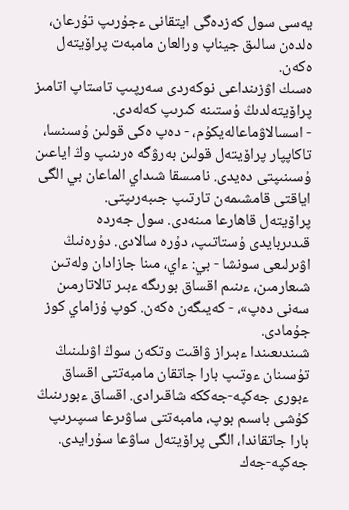يەسى سول كەزدەگى ايتقانى ءجۇرىپ تۇرعان، ەلدەن سالىق جيناپ ورالعان مامبەت پراۆيتەل ەكەن.
ەسىك اۋزىنداعى نوكەردى سەرپىپ تاستاپ اتامىز پراۆيتەلدىڭ ۇستىنە كىرىپ كەلەدى.
- اسسالاۋماعالەيكۇم، - دەپ ەكى قولىن ۇسىنسا، تاكاپپار پراۆيتەل قولىن بەرۋگە ەرىنىپ وڭ اياعىن ۇسىنىپتى دەيدى. نامىسقا شىداي الماعان بي الگى اياقتى قامشىمەن تارتىپ جىبەرىپتى.
پراۆيتەل قاھارعا مىنەدى. سول جەردە قىدىربايدى ۇستاتىپ، دۇرە سالادى. دۇرەنىڭ اۋىرلىعى سونشا - بي: ءاي، مىنا جازادان ولەتىن شىعارمىن، ءىنىم اقساق بورىگە ءبىر تالاتارمىن سەنى دەپ»، - كەيىگەن ەكەن. كوپ ۇزاماي كوز جۇمادى.
شىندىعىندا ءبىراز ۋاقىت وتكەن سوڭ اۋىلىنىڭ تۇسىنان ءوتىپ بارا جاتقان مامبەتتى اقساق ءبورى جەكپە-جەككە شاقىرادى. اقساق ءبورىنىڭ كۇشى باسىم بوپ، مامبەتتى ساۋىرعا سىپىرىپ بارا جاتقاندا، الگى پراۆيتەل ساۋعا سۇرايدى. جەكپە-جەك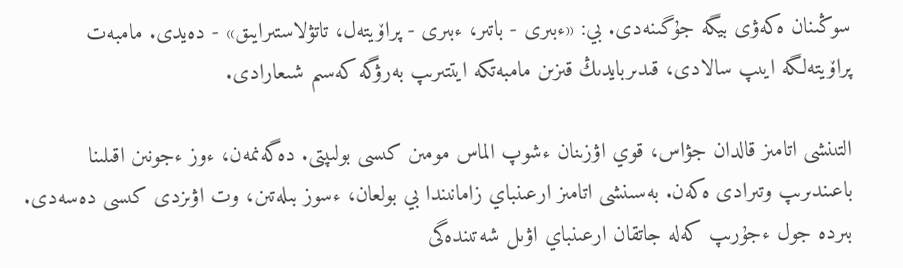سوڭىنان ەكەۋى بيگە جۇگىنەدى. بي: «ءبىرى - باتىر، ءبىرى - پراۆيتەل، تاتۋلاستىرايىق» - دەيدى. مامبەت پراۆيتەلگە ايىپ سالادى، قىدىربايدىڭ قىزىن مامبەتكە ايتتىرىپ بەرۋگە كەسىم شىعارادى.

التىنشى اتامىز قالدان جۋاس، قوي اۋزىنان ءشوپ الماس مومىن كىسى بولىپتى. دەگەنمەن، ءوز ءجونىن اقىلىنا باعىندىرىپ وتىرادى ەكەن. بەسىنشى اتامىز ارعىنباي زامانىندا بي بولعان، ءسوز بىلەتىن، وت اۋىزدى كىسى دەسەدى. بىردە جول ءجۇرىپ كەلە جاتقان ارعىنباي اۋىل شەتىندەگى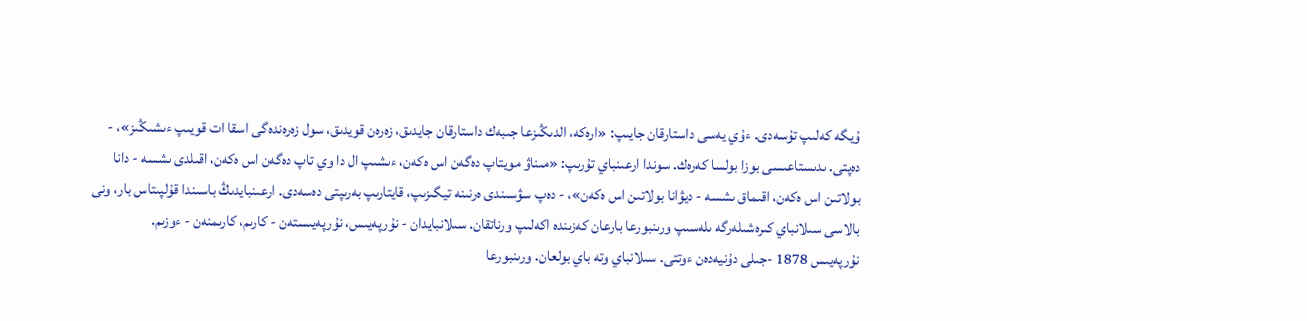ۇيگە كەلىپ تۇسەدى. ءۇي يەسى داستارقان جايىپ: «ارەكە، الدىڭىزعا جىبەك داستارقان جايدىق، زەرەن قويدىق، سول زەرەندەگى اسقا ات قويىپ ءىشىڭىز»، - دەپتى. ىدىستاعىسى بوزا بولسا كەرەك. سوندا ارعىنباي تۇرىپ: «مىناۋ مويتاپ دەگەن اس ەكەن، ءىشىپ ال دا وي تاپ دەگەن اس ەكەن، اقىلدى ىشسە - دانا بولاتىن اس ەكەن، اقىماق ىشسە - ديۋانا بولاتىن اس ەكەن»، - دەپ سۋسىندى ەرنىنە تيگىزىپ، قايتارىپ بەرىپتى دەسەدى. ارعىنبايدىڭ باسىندا قۇلپىتاس بار، ونى بالاسى سىلانباي كىرەشىلەرگە ىلەسىپ ورىنبورعا بارعان كەزىندە اكەلىپ ورناتقان. سىلانبايدان - نۇرپەيىس، نۇرپەيىستەن - كارىم، كارىمنەن - ءوزىم.
نۇرپەيىس 1878 -جىلى دۇنيەدەن ءوتتى. سىلانباي وتە باي بولعان. ورىنبورعا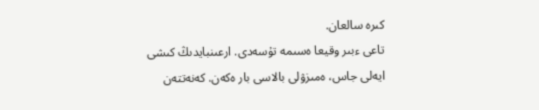كىرە سالعان.
تاعى ءبىر وقيعا ەسىمە تۇسەدى. ارعىنبايدىڭ كىشى ايەلى جاس، ەمىزۋلى بالاسى بار ەكەن. كەنەتتەن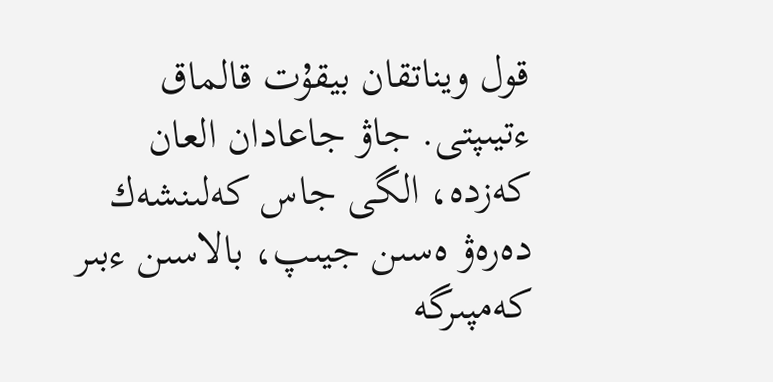قول ويناتقان بيقۇت قالماق ءتيىپتى. جاۋ جاعادان العان كەزدە، الگى جاس كەلىنشەك دەرەۋ ەسىن جيىپ، بالاسىن ءبىر كەمپىرگە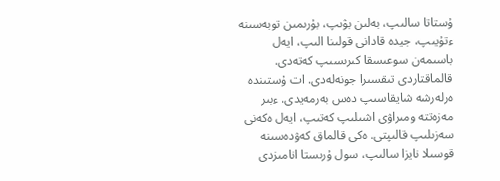ۇستاتا سالىپ، بەلىن بۋىپ، بۇرىمىن توبەسىنە ءتۇيىپ، جيدە قادانى قولىنا الىپ، ايەل باسىمەن سوعىسقا كىرىسىپ كەتەدى. قالماقتاردى تىقسىرا جونەلەدى. ات ۇستىندە ەرلەرشە شايقاسىپ دەس بەرمەيدى. ءبىر مەزەتتە ومىراۋى اشىلىپ كەتىپ، ايەل ەكەنى سەزىلىپ قالىپتى. ەكى قالماق كەۋدەسىنە قوسىلا نايزا سالىپ، سول ۇرىستا انامىزدى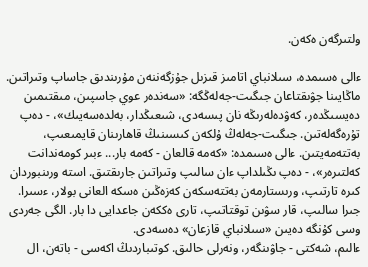ولتىرگەن ەكەن.

ءالى ەسىمدە، سىلانباي اتامىز قىزىل جۇزگەننەن مۇرىندىق جاساپ وتىراتىن. ماڭايىنا جۋىقتاعان جىگىت-جەلەڭگە: «سەندەر عوي جاسپىن، مىقتىمىن دەيسىڭدەر، كەۋدەلەرىڭە نان پىسەدى، شىعىڭدار، بەلدەسەيىك»، - دەپ تۇرەگەلەتىن. جىگىت-جەلەڭ ۇلكەن كىسىنىڭ قاھارىنان قايمىعىپ، بەتتەمەيتىن. ءالى ەسىمدە: «كەمە قالعان - كەمە بار... ءبىر كومەندانت كەلتىرەر»، - دەپ ىڭىلداپ ءان سالىپ وتىراتىن جارىقتىق. استە ورىنبوردان كىرە تارتىپ، ورىستارمەن بەتتەسكەن كەزەڭىن ەسكە العانى بولار، ءسىرا. جىرا سالىپ، قار سۋىن توقتاتىپ، تارى ەككەن جاعدايى دا بار. الگى جەردى وسى كۇنگە دەيىن «سىلانباي قازعان» دەسەدى.
ءالىم، شەكتى - جاۋىنگەر، ونەرلى حالىق. كوتىباردىڭ اكەسى - باتەن، ال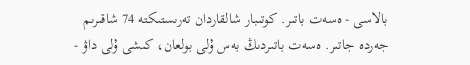بالاسى - ەسەت باتىر. كوتىبار شالقاردان تەرىستىكتە 74 شاقىرىم جەردە جاتىر. ەسەت باتىردىڭ بەس ۇلى بولعان، كىشى ۇلى داۋ -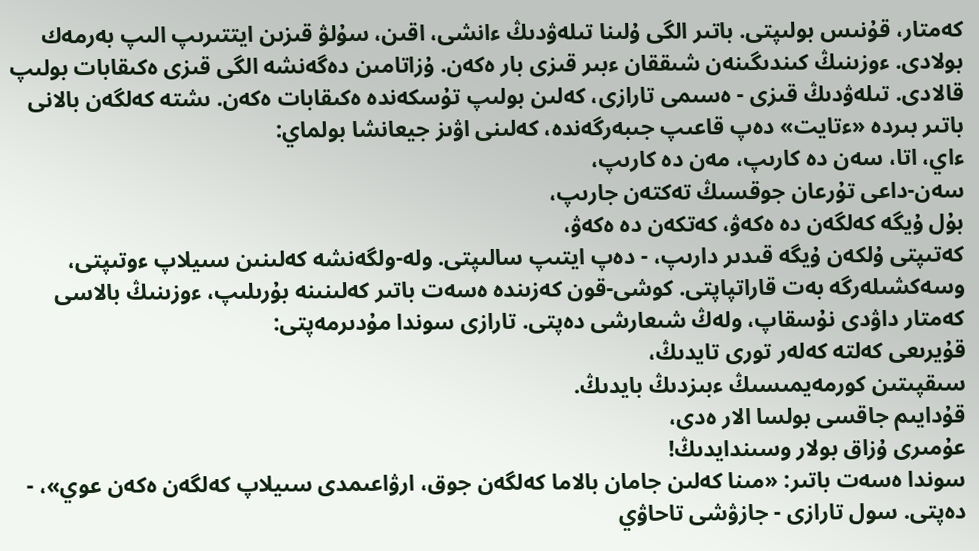كەمتار، قۇنىس بولىپتى. باتىر الگى ۇلىنا تىلەۋدىڭ ءانشى، اقىن، سۇلۋ قىزىن ايتتىرىپ الىپ بەرمەك بولادى. ءوزىنىڭ كىندىگىنەن شىققان ءبىر قىزى بار ەكەن. ۇزاتامىن دەگەنشە الگى قىزى ەكىقابات بولىپ قالادى. تىلەۋدىڭ قىزى - ەسىمى تارازى، كەلىن بولىپ تۇسكەندە ەكىقابات ەكەن. ىشتە كەلگەن بالانى باتىر بىردە «ءتايت» دەپ قاعىپ جىبەرگەندە، كەلىنى اۋىز جيعانشا بولماي:
ءاي، اتا، سەن دە كارىپ، مەن دە كارىپ،
سەن-داعى تۇرعان جوقسىڭ تەكتەن جارىپ،
بۇل ۇيگە كەلگەن دە ەكەۋ، كەتكەن دە ەكەۋ،
كەتىپتى ۇلكەن ۇيگە قىدىر دارىپ، - دەپ ايتىپ سالىپتى. ولە-ولگەنشە كەلىنىن سىيلاپ ءوتىپتى، وسەكشىلەرگە بەت قاراتپاپتى. كوشى-قون كەزىندە ەسەت باتىر كەلىنىنە بۇرىلىپ، ءوزىنىڭ بالاسى كەمتار داۋدى نۇسقاپ، ولەڭ شىعارشى دەپتى. تارازى سوندا مۇدىرمەپتى:
قۇيرىعى كەلتە كەلەر تورى تايدىڭ،
سىقپىتىن كورمەيمىسىڭ ءبىزدىڭ بايدىڭ.
قۇدايىم جاقسى بولسا الار ەدى،
عۇمىرى ۇزاق بولار وسىندايدىڭ!
سوندا ەسەت باتىر: «مىنا كەلىن جامان بالاما كەلگەن جوق، ارۋاعىمدى سىيلاپ كەلگەن ەكەن عوي»، - دەپتى. سول تارازى - جازۋشى تاحاۋي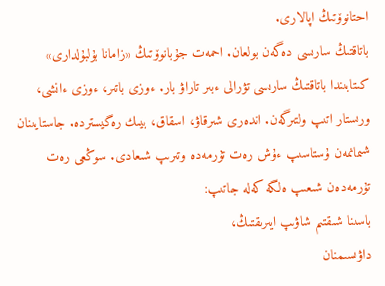احتانوۆتىڭ اپالارى.
باتاقتىڭ سارىسى دەگەن بولعان. احمەت جۇبانوۆتىڭ «زامانا بۇلبۇلدارى» كىتابىندا باتاقتىڭ سارىسى تۋرالى ءبىر تاراۋ بار. ءوزى باتىر، ءوزى ءانشى، ورىستار اتىپ ولتىرگەن. اندەرى شىرقاۋ، اسقاق، بيىك رەگيستردە. جاستايىنان شىمانمەن ۇستاسىپ ءۇش رەت تۇرمەدە وتىرىپ شىعادى. سوڭعى رەت تۇرمەدەن شىعىپ ەلگە كەلە جاتىپ:
باسىنا شىقتىم شاۋىپ ايىرىقتىڭ،
داۋىسىمنان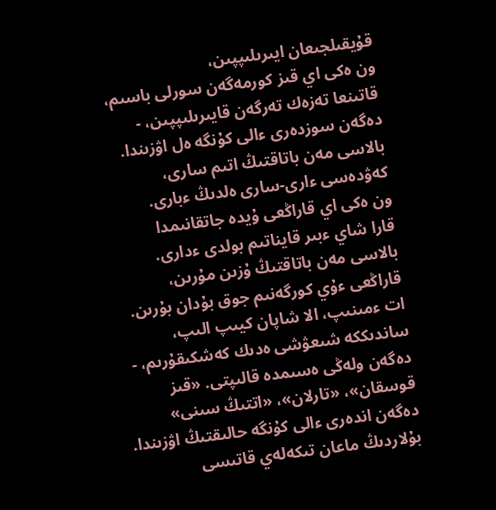قۇيقىلجىعان ايىرىلىپپىن،
ون ەكى اي قىز كورمەگەن سورلى باسىم،
قاتىنعا تەزەك تەرگەن قايىرىلىپپىن، -
دەگەن سوزدەرى ءالى كۇنگە ەل اۋزىندا.
بالاسى مەن باتاقتىڭ اتىم سارى،
كەۋدەسى ءارى-سارى ەلدىڭ ءبارى.
ون ەكى اي قاراڭعى ۇيدە جاتقانىمدا
قارا شاي ءبىر قايناتىم بولدى ءدارى.
بالاسى مەن باتاقتىڭ ۇزىن مۇرىن،
قاراڭعى ءۇي كورگەنىم جوق بۇدان بۇرىن.
ات ءمىنىپ، الا شاپان كيىپ الىپ،
ساندىككە شىعۋشى ەدىك كەشكىقۇرىم، - دەگەن ولەڭى ەسىمدە قالىپتى. «قىز قوسقان»، «تارلان»، «اتتىڭ سىنى» دەگەن اندەرى ءالى كۇنگە حالىقتىڭ اۋزىندا. بۇلاردىڭ ماعان تىكەلەي قاتىسى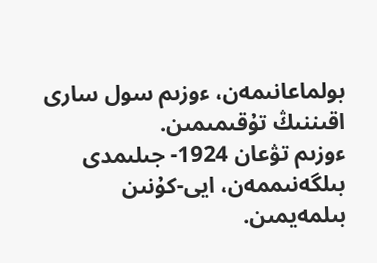بولماعانىمەن، ءوزىم سول سارى اقىننىڭ تۇقىمىمىن.
ءوزىم تۋعان 1924- جىلىمدى بىلگەنىممەن، ايى-كۇنىن بىلمەيمىن.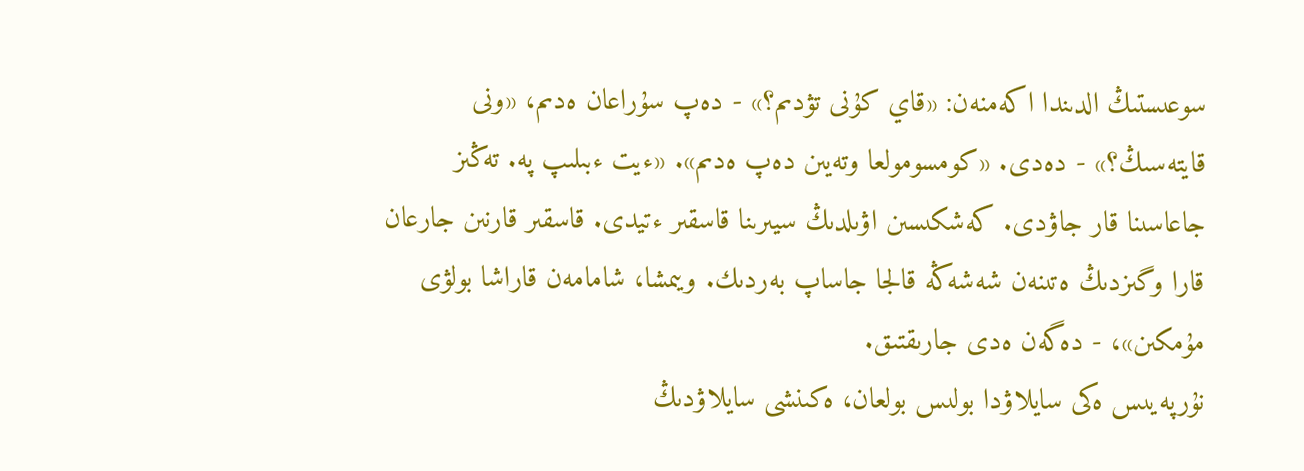سوعىستىڭ الدىندا اكەمنەن: «قاي كۇنى تۋدىم؟» - دەپ سۇراعان ەدىم، «ونى قايتەسىڭ؟» - دەدى. «كومسومولعا وتەيىن دەپ ەدىم». «ءيت ءبىلىپ پە. تەڭىز جاعاسىنا قار جاۋدى. كەشكىسىن اۋىلدىڭ سيىرىنا قاسقىر ءتيدى. قاسقىر قارنىن جارعان قارا وگىزدىڭ ەتىنەن شەشەڭە قالجا جاساپ بەردىك. ويىمشا، شامامەن قاراشا بولۋى مۇمكىن»، - دەگەن ەدى جارىقتىق.
نۇرپەيىس ەكى سايلاۋدا بولىس بولعان، ەكىنشى سايلاۋدىڭ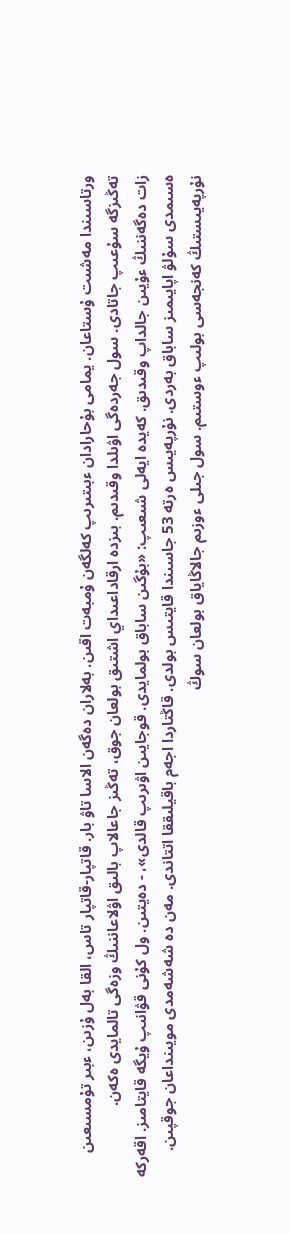ورتاسىندا مەشىت ۇستاعان. يمامى بۇحارادان ءبىتىرىپ كەلگەن ۇمبەت اقىن. بەلاران دەگەن الاسا تاۋ بار. قاتپار-قاتپار تاس، القا بەل ۇزىن، ءبىر تۇمسىعىن تەڭىزگە سۇعىپ جاتادى. سول جەردەگى اۋىلدا وقىدىم. بىزدە ارقاداعىداي اشتىق بولعان جوق، تەڭىز جاعالاپ بالىق اۋلاعاننىڭ وزەگى تالمايدى ەكەن.
زات دەگەننىڭ ءۇيىن جالداپ وقىدىق. كەيدە ايەلى شىعىپ: «بۇگىن ساباق بولمايدى. قوجايىن اۋىرىپ قالدى»، - دەيتىن. ول كۇنى قۋانىپ ۇيگە قايتامىز. اقەركە ەسىمدى سۇلۋ اپايىمىز ساباق بەردى. نۇرپەيىس ەرتە 53 جاسىندا قايتىس بولدى. قاڭتاردا اجەم باقيلىققا اتتاندى. مەن دە شەشەمدى مويىنداعان جوقپىن. نۇرپەيىستىڭ كەنجەسى بولىپ ءوستىم. سول جىلى ءوزىم جالاڭاياق بولعان سوڭ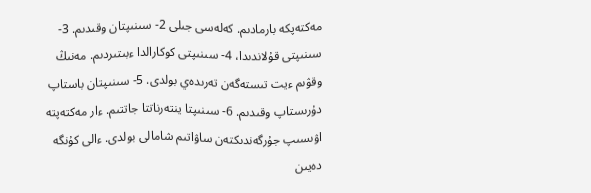مەكتەپكە بارمادىم. كەلەسى جىلى 2- سىنىپتان وقىدىم. 3- سىنىپتى قۇلاندىدا، 4- سىنىپتى كوكارالدا ءبىتىردىم. مەنىڭ وقۋىم ءيت تىستەگەن تەرىدەي بولدى. 5- سىنىپتان باستاپ دۇرىستاپ وقىدىم. 6- سىنىپتا ينتەرناتتا جاتتىم. ءار مەكتەپتە اۋىسىپ جۇرگەندىكتەن ساۋاتىم شامالى بولدى. ءالى كۇنگە دەيىن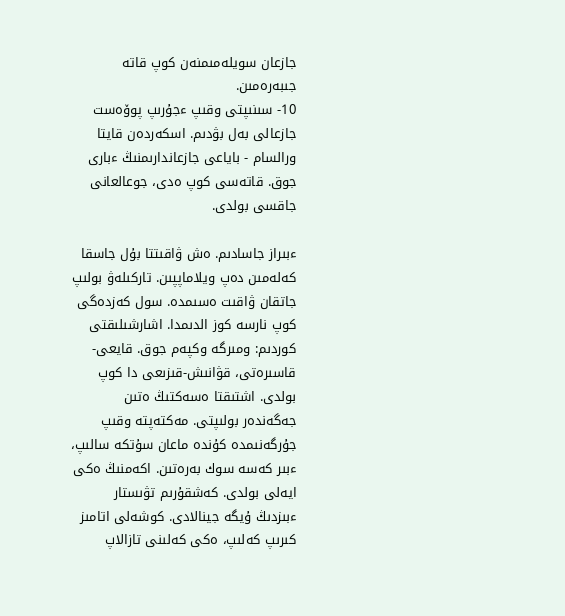جازعان سويلەمىمنەن كوپ قاتە جىبەرەمىن.
10- سىنىپتى وقىپ ءجۇرىپ پوۆەست جازعالى بەل بۋدىم. اسكەردەن قايتا ورالسام - باياعى جازعاندارىمنىڭ ءبارى جوق. قاتەسى كوپ ەدى، جوعالعانى جاقسى بولدى.

ءبىراز جاسادىم. ەش ۋاقىتتا بۇل جاسقا كەلەمىن دەپ ويلاماپپىن. تاركىلەۋ بولىپ جاتقان ۋاقىت ەسىمدە. سول كەزدەگى كوپ نارسە كوز الدىمدا. اشارشىلىقتى كوردىم: ومىرگە وكپەم جوق. قايعى-قاسىرەتى، قۋانىش-قىزىعى دا كوپ بولدى. اشتىقتا ەسەكتىڭ ەتىن جەگەندەر بولىپتى. مەكتەپتە وقىپ جۇرگەنىمدە كۇندە ماعان سۇتكە سالىپ، ءبىر كەسە سوك بەرەتىن. اكەمنىڭ ەكى ايەلى بولدى. كەشقۇرىم تۋىستار ءبىزدىڭ ۇيگە جينالادى. كوشەلى اتامىز كىرىپ كەلىپ، ەكى كەلىنى تازالاپ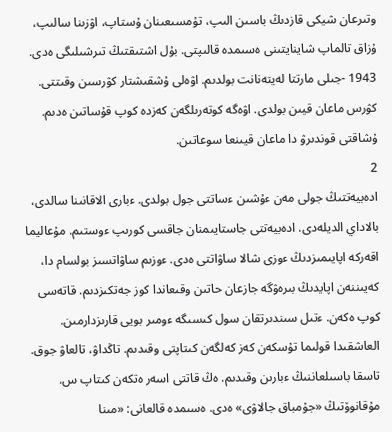وتىرعان شيكى قازدىڭ باسىن الىپ، تۇمسىعىنان ۇستاپ، اۋزىنا سالىپ، ۇزاق تالماپ شاينايتىنى ەسىمدە قالىپتى. بۇل اشتىقتىڭ تىرشىلىگى ەدى.
1943 -جىلى مارتتا لەيتەنانت بولدىم. اۋەلى ۇشقىشتار كۋرسىن وقىتتى. كۋرس ماعان قيىن بولدى. اۋەگە كوتەرىلگەن كەزدە كوپ قۇساتىن ەدىم. ۇشاقتى قوندىرۋ دا ماعان قيىنعا سوعاتىن.
2
ادەبيەتتىڭ جولى مەن ءۇشىن ءساتتى جول بولدى. ءبارى الاقانىنا سالدى، بالاداي الديلەدى. ادەبيەتتى جاستايىمنان جاقسى كورىپ ءوستىم. مۇعاليما اقەركە اپايىمىزدىڭ ءوزى شالا ساۋاتتى ەدى. ءوزىم ساۋاتسىز بولسام دا، كەيىننەن اپايدىڭ بىرەۋگە جازعان حاتىن وقىعاندا كوز جەتكىزدىم. قاتەسى كوپ ەكەن. ءتىل سىندىرتقان سول كىسىگە ءومىر بويى قارىزدارمىن.
العاشقىدا قولىما تۇسكەن كەز كەلگەن كىتاپتى وقىدىم. تاڭداۋ، تالعاۋ جوق. تاسقا باسىلعاننىڭ ءبارىن وقىدىم. ەڭ قاتتى اسەر ەتكەن كىتاپ س. مۇقانوۆتىڭ «جۇمباق جالاۋى» ەدى. ەسىمدە قالعانى: «مىنا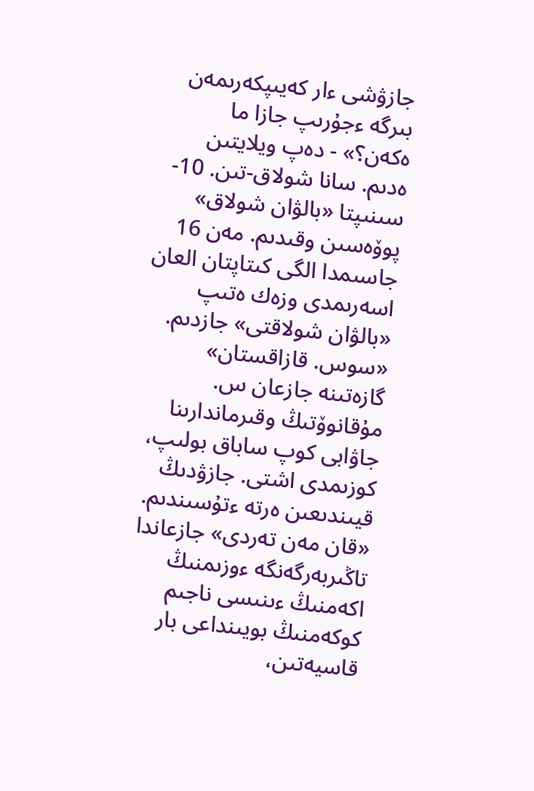جازۋشى ءار كەيىپكەرىمەن بىرگە ءجۇرىپ جازا ما ەكەن؟» - دەپ ويلايتىن ەدىم. سانا شولاق-تىن. 10- سىنىپتا «بالۋان شولاق» پوۆەسىن وقىدىم. مەن 16 جاسىمدا الگى كىتاپتان العان اسەرىمدى وزەك ەتىپ «بالۋان شولاقتى» جازدىم. «سوس. قازاقستان» گازەتىنە جازعان س. مۇقانوۆتىڭ وقىرماندارىنا جاۋابى كوپ ساباق بولىپ، كوزىمدى اشتى. جازۋدىڭ قيىندىعىن ەرتە ءتۇسىندىم.
«قان مەن تەردى» جازعاندا تاڭىربەرگەنگە ءوزىمنىڭ اكەمنىڭ ءىنىسى ناجىم كوكەمنىڭ بويىنداعى بار قاسيەتىن،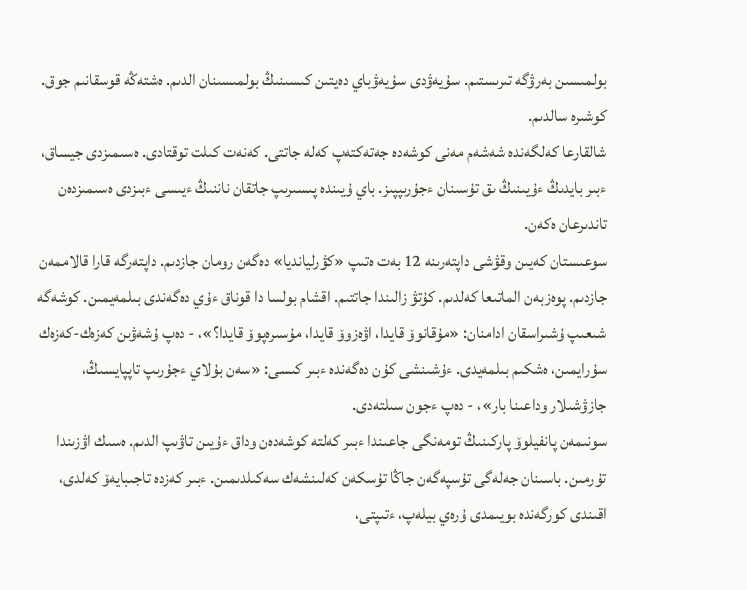بولمىسىن بەرۋگە تىرىستىم. سۇيەۋدى سۇيەۋباي دەيتىن كىسىنىڭ بولمىسىنان الدىم. ەشتەڭە قوسقانىم جوق. كوشىرە سالدىم.
شالقارعا كەلگەندە شەشەم مەنى كوشەدە جەتەكتەپ كەلە جاتتى. كەنەت كىلت توقتادى. ەسىمىزدى جيساق، ءبىر بايدىڭ ءۇيىنىڭ ىق تۇسىنان ءجۇرىپپىز. باي ۇيىندە پىسىرىپ جاتقان ناننىڭ ءيىسى ءبىزدى ەسىمىزدەن تاندىرعان ەكەن.
سوعىستان كەيىن وقۋشى داپتەرىنە 12 بەت ەتىپ «كۋرليانديا» دەگەن رومان جازدىم. داپتەرگە قارا قالاممەن جازدىم. پوەزبەن الماتىعا كەلدىم. كۇتۋ زالىندا جاتتىم. اقشام بولسا دا قوناق ءۇي دەگەندى بىلمەيمىن. كوشەگە شىعىپ ۇشىراسقان ادامنان: «مۇقانوۆ قايدا، اۋەزوۆ قايدا، مۇسىرەپوۆ قايدا؟»، - دەپ ۇشەۋىن كەزەك-كەزەك سۇرايمىن، ەشكىم بىلمەيدى. ءۇشىنشى كۇن دەگەندە ءبىر كىسى: «سەن بۇلاي ءجۇرىپ تاپپايسىڭ، جازۋشىلار وداعىنا بار»، - دەپ ءجون سىلتەدى.
سونىمەن پانفيلوۆ پاركىنىڭ تومەنگى جاعىندا ءبىر كەلتە كوشەدەن وداق ءۇيىن تاۋىپ الدىم. ەسىك اۋزىندا تۇرمىن. باسىنان جەلەگى تۇسپەگەن جاڭا تۇسكەن كەلىنشەك سەكىلدىمىن. ءبىر كەزدە تاجىبايەۆ كەلدى، اقىندى كورگەندە بويىمدى ۇرەي بيلەپ، ءتىپتى،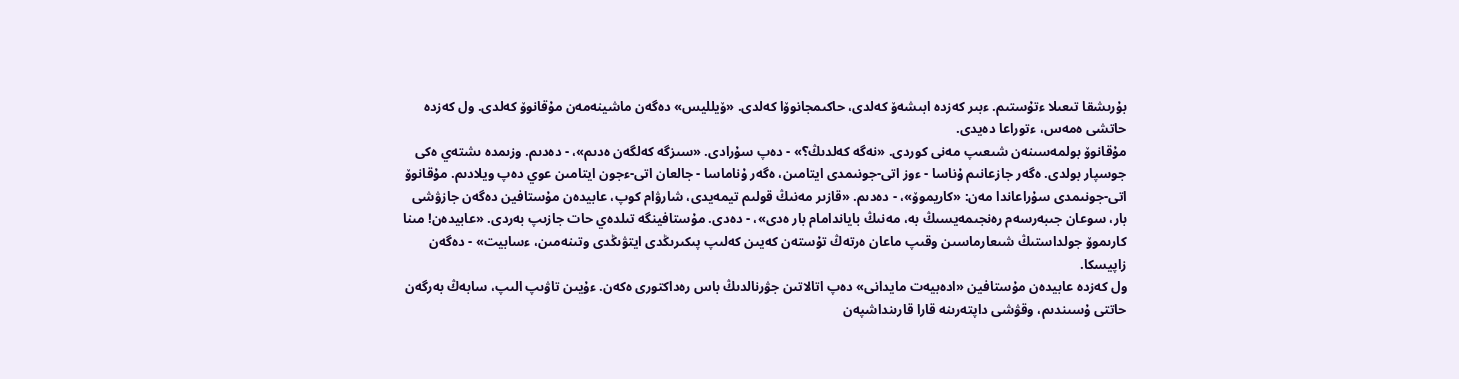بۇرىشقا تىعىلا ءتۇستىم. ءبىر كەزدە ابىشەۆ كەلدى، حاكىمجانوۆا كەلدى. «ۆيلليس» دەگەن ماشينەمەن مۇقانوۆ كەلدى. ول كەزدە حاتشى ەمەس، ءتوراعا دەيدى.
مۇقانوۆ بولمەسىنەن شىعىپ مەنى كوردى. «نەگە كەلدىڭ؟» - دەپ سۇرادى. «سىزگە كەلگەن ەدىم»، - دەدىم. وزىمدە ىشتەي ەكى جوسپار بولدى. ەگەر جازعانىم ۇناسا - ءوز اتى-جونىمدى ايتامىن، ەگەر ۇناماسا - جالعان اتى-ءجون ايتامىن عوي دەپ ويلادىم. مۇقانوۆ اتى-جونىمدى سۇراعاندا مەن: «كاريموۆ»، - دەدىم. «قازىر مەنىڭ قولىم تيمەيدى، شارۋام كوپ، عابيدەن مۇستافين دەگەن جازۋشى بار، سوعان جىبەرسەم رەنجىمەيسىڭ بە، مەنىڭ باياندامام بار ەدى»، - دەدى. مۇستافينگە تىلدەي حات جازىپ بەردى. «عابيدەن! مىنا كارىموۆ جولداستىڭ شىعارماسىن وقىپ ماعان ەرتەڭ تۇستەن كەيىن كەلىپ پىكىرىڭدى ايتۋىڭدى وتىنەمىن، ءسابيت» - دەگەن زاپيسكا.
ول كەزدە عابيدەن مۇستافين «ادەبيەت مايدانى» دەپ اتالاتىن جۋرنالدىڭ باس رەداكتورى ەكەن. ءۇيىن تاۋىپ الىپ، سابەڭ بەرگەن حاتتى ۇسىندىم، وقۋشى داپتەرىنە قارا قارىنداشپەن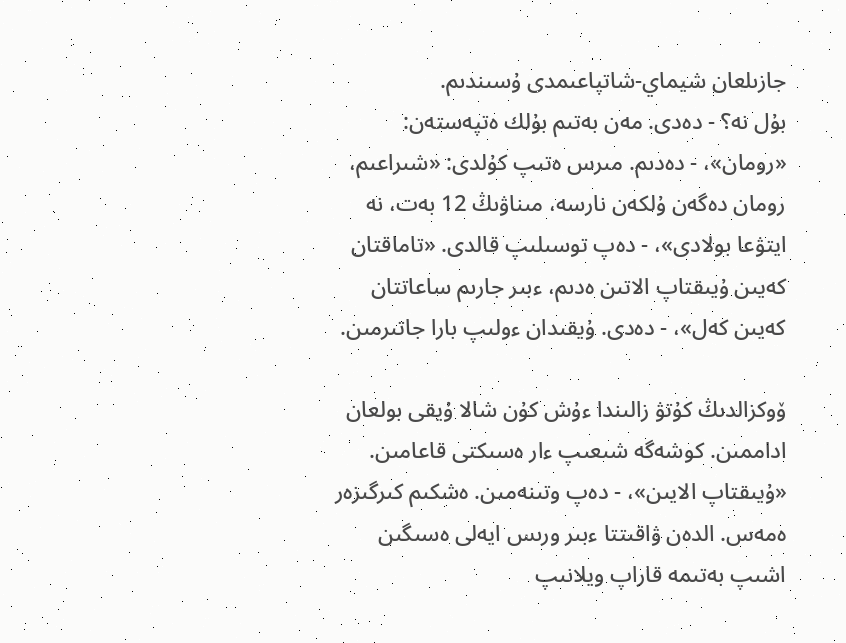جازىلعان شيماي-شاتپاعىمدى ۇسىندىم.
بۇل نە؟ - دەدى. مەن بەتىم بۇلك ەتپەستەن: «رومان»، - دەدىم. مىرس ەتىپ كۇلدى: «شىراعىم، رومان دەگەن ۇلكەن نارسە، مىناۋىڭ 12 بەت، نە ايتۋعا بولادى»، - دەپ توسىلىپ قالدى. «تاماقتان كەيىن ۇيىقتاپ الاتىن ەدىم، ءبىر جارىم ساعاتتان كەيىن كەل»، - دەدى. ۇيقىدان ءولىپ بارا جاتىرمىن.

ۆوكزالدىڭ كۇتۋ زالىندا ءۇش كۇن شالا ۇيقى بولعان اداممىن. كوشەگە شىعىپ ءار ەسىكتى قاعامىن. «ۇيىقتاپ الايىن»، - دەپ وتىنەمىن. ەشكىم كىرگىزەر ەمەس. الدەن ۋاقىتتا ءبىر ورىس ايەلى ەسىگىن اشىپ بەتىمە قاراپ ويلانىپ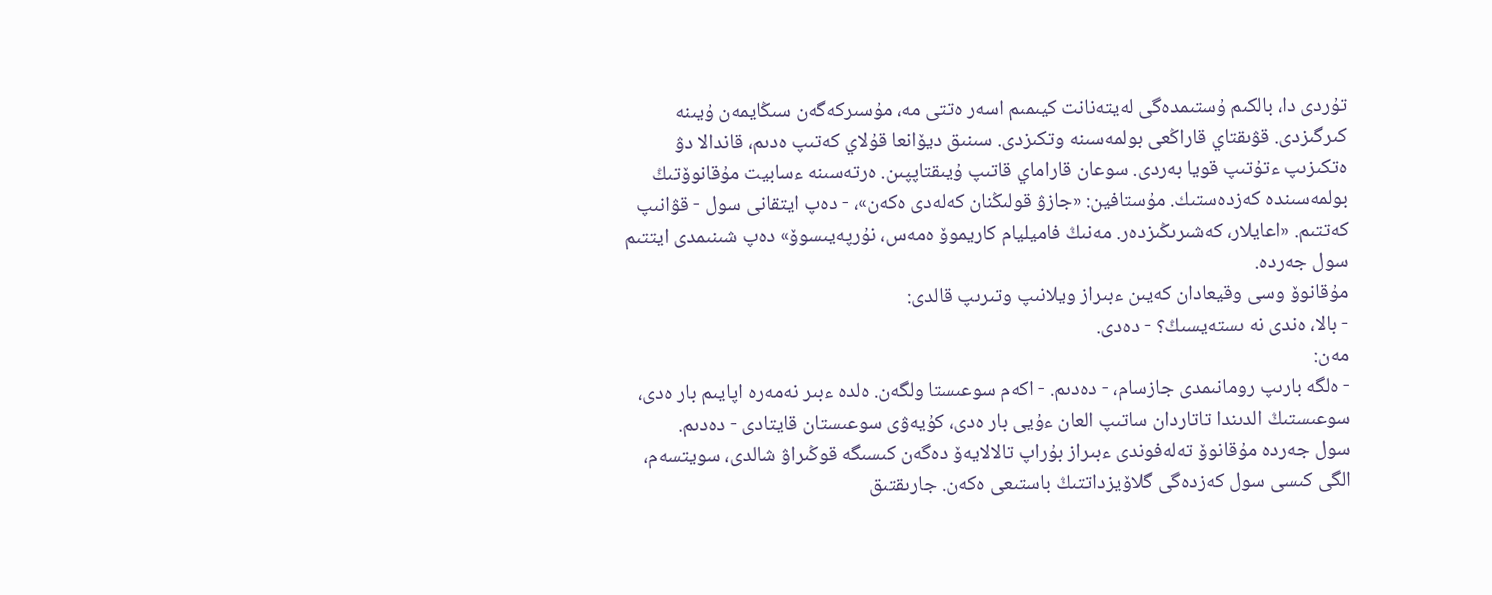تۇردى دا، بالكىم ۇستىمدەگى لەيتەنانت كيىمىم اسەر ەتتى مە، مۇسىركەگەن سىڭايمەن ۇيىنە كىرگىزدى. قۋىقتاي قاراڭعى بولمەسىنە وتكىزدى. سىنىق ديۆانعا قۇلاي كەتىپ ەدىم، قاندالا دۋ ەتكىزىپ ءتۇتىپ قويا بەردى. سوعان قاراماي قاتىپ ۇيىقتاپپىن. ەرتەسىنە ءسابيت مۇقانوۆتىڭ بولمەسىندە كەزدەستىك. مۇستافين: «جازۋ قولىڭنان كەلەدى ەكەن»، - دەپ ايتقانى سول - قۋانىپ كەتتىم. «اعايلار، كەشىرىڭىزدەر. مەنىڭ فاميليام كاريموۆ ەمەس، نۇرپەيىسوۆ» دەپ شىنىمدى ايتتىم سول جەردە.
مۇقانوۆ وسى وقيعادان كەيىن ءبىراز ويلانىپ وتىرىپ قالدى:
- بالا، ەندى نە ىستەيسىڭ؟ - دەدى.
مەن:
- ەلگە بارىپ رومانىمدى جازسام، - دەدىم. - اكەم سوعىستا ولگەن. ەلدە ءبىر نەمەرە اپايىم بار ەدى، سوعىستىڭ الدىندا تاتاردان ساتىپ العان ءۇيى بار ەدى، كۇيەۋى سوعىستان قايتادى - دەدىم.
سول جەردە مۇقانوۆ تەلەفوندى ءبىراز بۇراپ تالالايەۆ دەگەن كىسىگە قوڭىراۋ شالدى، سويتسەم، الگى كىسى سول كەزدەگى گلاۆيزداتتىڭ باستىعى ەكەن. جارىقتىق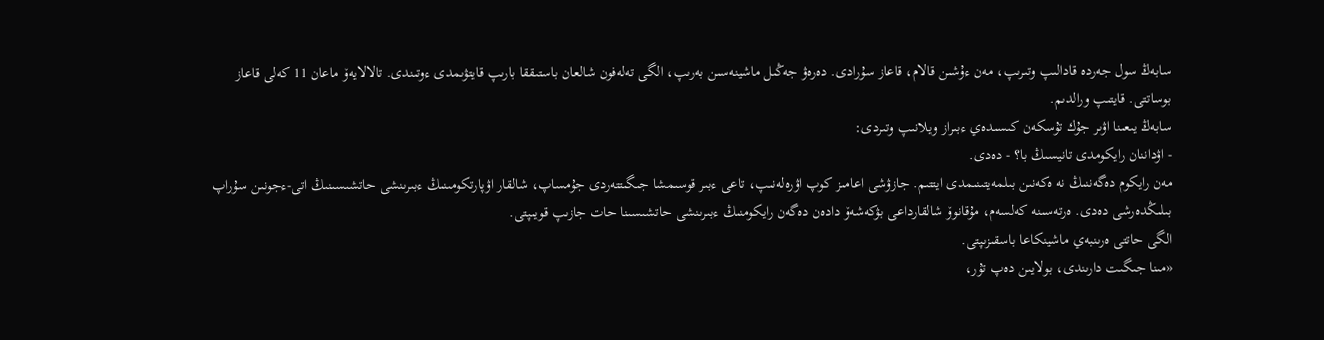سابەڭ سول جەردە قادالىپ وتىرىپ، مەن ءۇشىن قالام، قاعاز سۇرادى. دەرەۋ جەڭىل ماشينەسىن بەرىپ، الگى تەلەفون شالعان باستىققا بارىپ قايتۋىمدى ءوتىندى. تالالايەۆ ماعان 11 كەلى قاعاز بوساتتى. قايتىپ ورالدىم.
سابەڭ يىعىنا اۋىر جۇك تۇسكەن كىسىدەي ءبىراز ويلانىپ وتىردى:
- اۋداننان رايكومدى تانيسىڭ با؟ - دەدى.
مەن رايكوم دەگەننىڭ نە ەكەنىن بىلمەيتىنىمدى ايتتىم. جازۋشى اعامىز كوپ اۋرەلەنىپ، تاعى ءبىر قوسىمشا جىگىتتەردى جۇمساپ، شالقار اۋپارتكومىنىڭ ءبىرىنشى حاتشىسىنىڭ اتى-ءجونىن سۇراپ بىلىڭدەرشى دەدى. ەرتەسىنە كەلسەم، مۇقانوۆ شالقارداعى بۋكەشەۆ دادەن دەگەن رايكومنىڭ ءبىرىنشى حاتشىسىنا حات جازىپ قويىپتى.
الگى حاتتى ەرىنبەي ماشينكاعا باسقىزىپتى.
«مىنا جىگىت دارىندى، بولايىن دەپ تۇر،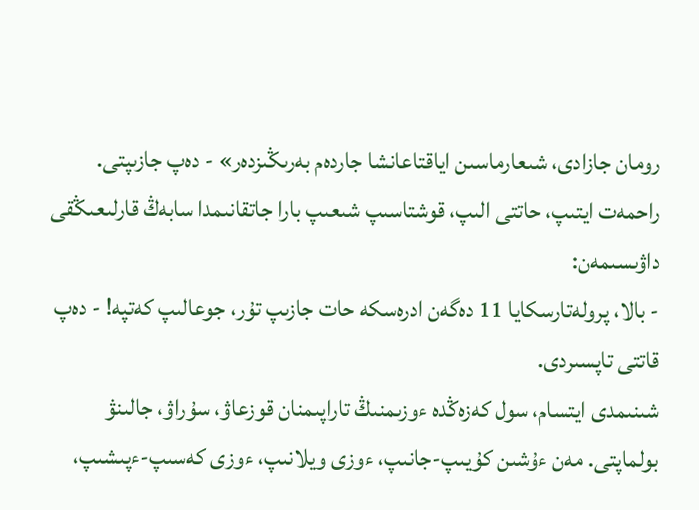رومان جازادى، شىعارماسىن اياقتاعانشا جاردەم بەرىڭىزدەر» - دەپ جازىپتى.
راحمەت ايتىپ، حاتتى الىپ، قوشتاسىپ شىعىپ بارا جاتقانىمدا سابەڭ قارلىعىڭقى داۋىسىمەن:
- بالا، پرولەتارسكايا 11 دەگەن ادرەسكە حات جازىپ تۇر، جوعالىپ كەتپە! - دەپ قاتتى تاپسىردى.
شىنىمدى ايتسام، سول كەزەڭدە ءوزىمنىڭ تاراپىمنان قوزعاۋ، سۇراۋ، جالىنۋ بولماپتى. مەن ءۇشىن كۇيىپ-جانىپ، ءوزى ويلانىپ، ءوزى كەسىپ-ءپىشىپ،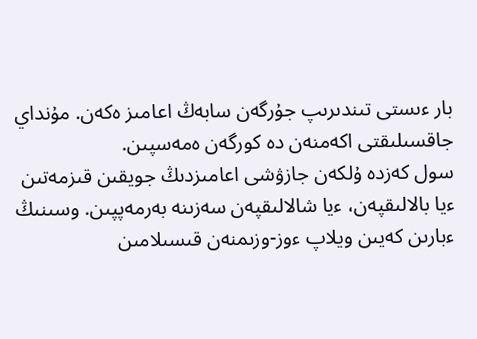بار ءىستى تىندىرىپ جۇرگەن سابەڭ اعامىز ەكەن. مۇنداي جاقسىلىقتى اكەمنەن دە كورگەن ەمەسپىن.
سول كەزدە ۇلكەن جازۋشى اعامىزدىڭ جويقىن قىزمەتىن ءيا بالالىقپەن، ءيا شالالىقپەن سەزىنە بەرمەپپىن. وسىنىڭ ءبارىن كەيىن ويلاپ ءوز-وزىمنەن قىسىلامىن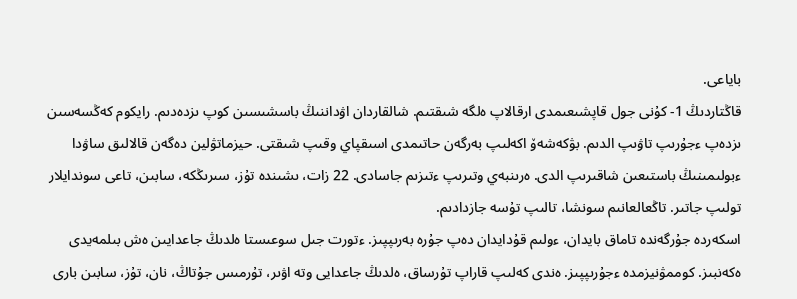باياعى.
قاڭتاردىڭ 1- كۇنى جول قاپشىعىمدى ارقالاپ ەلگە شىقتىم. شالقاردان اۋداننىڭ باسشىسىن كوپ ىزدەدىم. رايكوم كەڭسەسىن ىزدەپ ءجۇرىپ تاۋىپ الدىم. بۋكەشەۆ اكەلىپ بەرگەن حاتىمدى اسىقپاي وقىپ شىقتى. حيزماتۋلين دەگەن قالالىق ساۋدا ءبولىمىنىڭ باستىعىن شاقىرىپ الدى. ەرىنبەي وتىرىپ ءتىزىم جاسادى. 22 زات، ىشىندە تۇز، سىرىڭكە، سابىن، تاعى سوندايلار تولىپ جاتىر. تاڭعالعانىم سونشا، تالىپ تۇسە جازدادىم.
اسكەردە جۇرگەندە تاماق بايدان، ءولىم قۇدايدان دەپ جۇرە بەرىپپىز. ءتورت جىل سوعىستا ەلدىڭ جاعدايىن ەش بىلمەيدى ەكەنبىز. كوممۋنيزمدە ءجۇرىپپىز. ەندى كەلىپ قاراپ تۇرساق، ەلدىڭ جاعدايى وتە اۋىر، تۇرمىس جۇتاڭ، نان، تۇز، سابىن بارى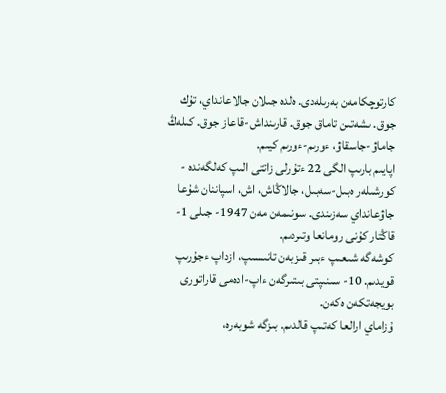كارتوچكامەن بەرىلەدى. ەلدە جىلان جالاعانداي، تۇك جوق. ىشەتىن تاماق جوق. قارىنداش-قاعاز جوق. كىلەڭ جاماۋ-جاسقاۋ، ءورىم-ءورىم كيىم.
اپايىم بارىپ الگى 22 ءتۇرلى زاتتى الىپ كەلگەندە - كورشىلەر ەبىل-سەبىل، جالاڭاش، اش، اسپاننان شۇعا جاۋعانداي سەزىندى. سونىمەن مەن 1947- جىلى 1- قاڭتار كۇنى رومانعا وتىردىم.
كوشەگە شىعىپ ءبىر قىزبەن تانىسىپ، ازداپ ءجۇرىپ قويدىم. 10- سىنىپتى بىتىرگەن ءاپ-ادەمى قاراتورى بويجەتكەن ەكەن.
ۇزاماي ارالعا كەتىپ قالدىم. بىزگە شوبەرە،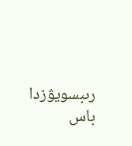رىبسويۋزدا باس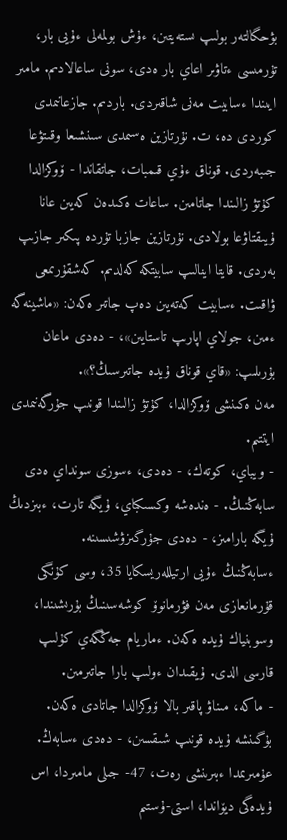بۋحگالتەر بولىپ ىستەيتىن، ءۇش بولمەلى ءۇيى بار، تۇرمىسى ءتاۋىر اعاي بار ەدى، سونى ساعالادىم. مامىر ايىندا ءسابيت مەنى شاقىردى. باردىم. جازعانىمدى كوردى دە، ت. نۇرتازين ەسىمدى سىنشىعا وقىتۋعا جىبەردى. قوناق ءۇي قىمبات، جاتقاندا - ۆوكزالدا كۇتۋ زالىندا جاتامىن. ساعات ەكىدەن كەيىن عانا ۇيىقتاۋعا بولادى. نۇرتازين جازبا تۇردە پىكىر جازىپ بەردى. قايتا اينالىپ سابيتكە كەلدىم. كەشقۇرىمعى ۋاقىت. ءسابيت كەتەيىن دەپ جاتىر ەكەن: «ماشينەگە ءمىن، جولاي اپارىپ تاستايىن»، - دەدى ماعان بۇرىلىپ: «قاي قوناق ۇيدە جاتىرسىڭ؟».
مەن ەكىنشى ۆوكزالدا، كۇتۋ زالىندا قونىپ جۇرگەنىمدى ايتتىم.
- ويباي، كوتەك، - دەدى، ءسوزى سونداي ەدى سابەڭنىڭ. - ەندەشە وكسىكباي، ۇيگە تارت، ءبىزدىڭ ۇيگە بارامىز، - دەدى جۇرگىزۋشىسىنە.
ءسابەڭنىڭ ءۇيى ارتيللەريسكايا 35، وسى كۇنگى قۇرمانعازى مەن فۋرمانوۆ كوشەسىنىڭ بۇرىشىندا، وسوبنياك ۇيدە ەكەن. ءماريام جەڭگەي كۇلىپ قارسى الدى. ۇيقىدان ءولىپ بارا جاتىرمىن.
- ماكە، مىناۋ پاقىر بالا ۆوكزالدا جاتادى ەكەن. بۇگىنشە ۇيدە قونىپ شىقسىن، - دەدى ءسابەڭ.
عۇمىرىمدا ءبىرىنشى رەت، 47- جىلى مامىردا، اس ۇيدەگى ديۆاندا، استى-ۇستىم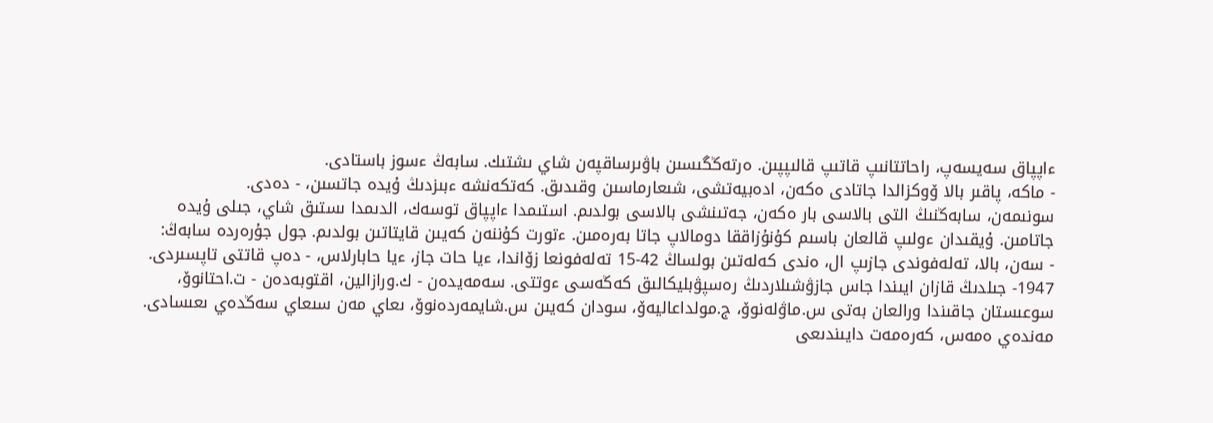ءاپپاق سەيسەپ، راحاتتانىپ قاتىپ قالىپپىن. ەرتەڭگىسىن باۋىرساقپەن شاي ىشتىك. سابەڭ ءسوز باستادى.
- ماكە، پاقىر بالا ۆوكزالدا جاتادى ەكەن، ادەبيەتشى، شىعارماسىن وقىدىق. كەتكەنشە ءبىزدىڭ ۇيدە جاتسىن، - دەدى.
سونىمەن، سابەڭنىڭ التى بالاسى بار ەكەن، جەتىنشى بالاسى بولدىم. استىمدا ءاپپاق توسەك، الدىمدا ىستىق شاي، جىلى ۇيدە جاتامىن. ۇيقىدان ءولىپ قالعان باسىم كۇنۇزاققا دومالاپ جاتا بەرەمىن. ءتورت كۇننەن كەيىن قايتاتىن بولدىم. جول جۇرەردە سابەڭ:
- سەن، بالا، تەلەفوندى جازىپ ال، ەندى كەلەتىن بولساڭ 42-15 تەلەفونعا زۆاندا، ءيا حات جاز، ءيا حابارلاس، - دەپ قاتتى تاپسىردى.
1947- جىلدىڭ قازان ايىندا جاس جازۋشىلاردىڭ رەسپۋبليكالىق كەڭەسى ءوتتى. سەمەيدەن - ك.ورازالين، اقتوبەدەن - ت.احتانوۆ، سوعىستان جاقىندا ورالعان بەتى س.ماۋلەنوۆ، ج.مولداعاليەۆ، سودان كەيىن س.شايمەردەنوۆ، ىعاي مەن سىعاي سەڭدەي ىعىسادى. مەندەي ەمەس، كەرەمەت دايىندىعى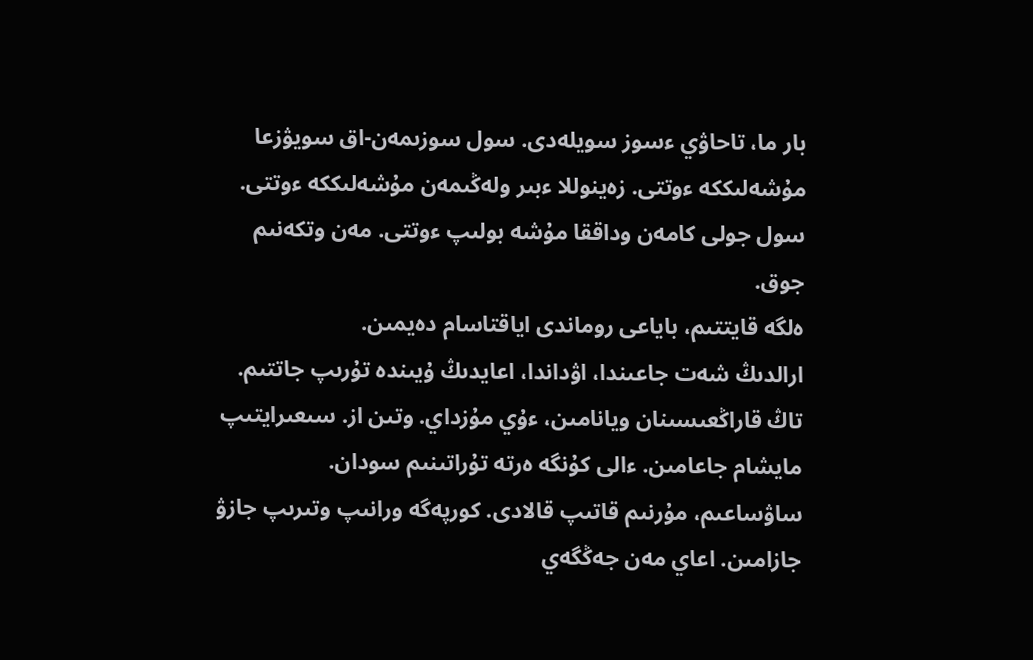بار ما، تاحاۋي ءسوز سويلەدى. سول سوزىمەن-اق سويۋزعا مۇشەلىككە ءوتتى. زەينوللا ءبىر ولەڭىمەن مۇشەلىككە ءوتتى. سول جولى كامەن وداققا مۇشە بولىپ ءوتتى. مەن وتكەنىم جوق.
ەلگە قايتتىم، باياعى روماندى اياقتاسام دەيمىن.
ارالدىڭ شەت جاعىندا، اۋداندا، اعايدىڭ ۇيىندە تۇرىپ جاتتىم. تاڭ قاراڭعىسىنان ويانامىن، ءۇي مۇزداي. وتىن از. سىعىرايتىپ مايشام جاعامىن. ءالى كۇنگە ەرتە تۇراتىنىم سودان. ساۋساعىم، مۇرنىم قاتىپ قالادى. كورپەگە ورانىپ وتىرىپ جازۋ جازامىن. اعاي مەن جەڭگەي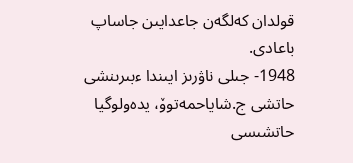قولدان كەلگەن جاعدايىن جاساپ باعادى.
1948- جىلى ناۋرىز ايىندا ءبىرىنشى حاتشى ج.شاياحمەتوۆ، يدەولوگيا حاتشىسى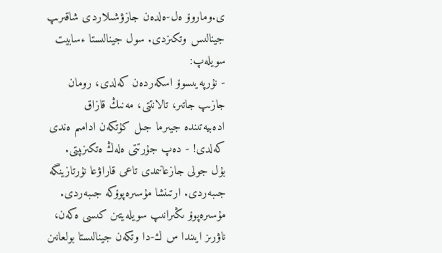ى.وماروۆ ەل-ەلدەن جازۋشىلاردى شاقىرىپ جينالىس وتكىزدى. سول جينالىستا ءسابيت سويلەپ:
- نۇرپەيىسوۆ اسكەردەن كەلدى، رومان جازىپ جاتىر، تالانتتى، مەنىڭ قازاق ادەبيەتىندە جيىرما جىل كۇتكەن ادامىم ەندى كەلدى! - دەپ جۇرتتى ەلەڭ ەتكىزىپتى.
بۇل جولى جازعانىمدى تاعى قاراۋعا نۇرتازينگە جىبەردى. ارتىنشا مۇسىرەپوۆكە جىبەردى. مۇسىرەپوۆ ىڭىرانىپ سويلەيتىن كىسى ەكەن، ناۋرىز ايىندا س ك-دا وتكەن جينالىستا بولعانىن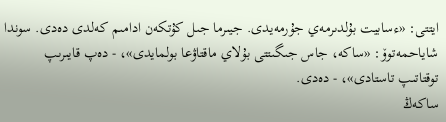ايتتى: «ءسابيت بۇلدىرمەي جۇرمەيدى. جيىرما جىل كۇتكەن ادامىم كەلدى دەدى. سوندا شاياحمەتوۆ: «ساكە، جاس جىگىتتى بۇلاي ماقتاۋعا بولمايدى»، - دەپ قايىرىپ توقتاتىپ تاستادى»، - دەدى.
ساكەڭ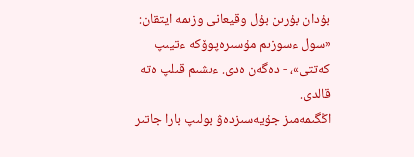بۇدان بۇرىن بۇل وقيعانى وزىمە ايتقان: «سول ءسوزىم مۇسىرەپوۆكە ءتيىپ كەتتى»، - دەگەن ەدى. ءىشىم قىلپ ەتە قالدى.
اڭگىمەمىز جۇيەسىزدەۋ بولىپ بارا جاتىر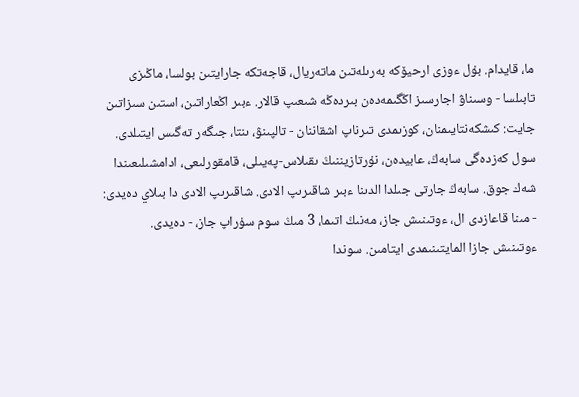ما، قايدام. بۇل ءوزى ارحيۆكە بەرىلەتىن ماتەريال، قاجەتكە جارايتىن بولسا، ماڭىزى تابىلسا - وسىناۋ اجارسىز اڭگىمەدەن بىردەڭە شىعىپ قالار. ءبىر اڭعاراتىن، استىن سىزاتىن جايت: كىشكەنتايىمنان، كوزىمدى تىرناپ اشقاننان - تالپىنۋ، ىنتا، جىگەر تەگىس ايتىلدى. سول كەزدەگى سابەڭ، عابيدەن، نۇرتازيننىڭ ىقىلاس-پەيىلى، قامقورلىعى، ادامشىلىعىندا شەك جوق. سابەڭ جارتى جىلدا الدىنا ءبىر شاقىرىپ الادى. شاقىرىپ الادى دا بىلاي دەيدى:
- مىنا قاعازدى ال، ءوتىنىش جاز، مەنىڭ اتىما، 3 مىڭ سوم سۇراپ جاز، - دەيدى.
ءوتىنىش جازا المايتىنىمدى ايتامىن. سوندا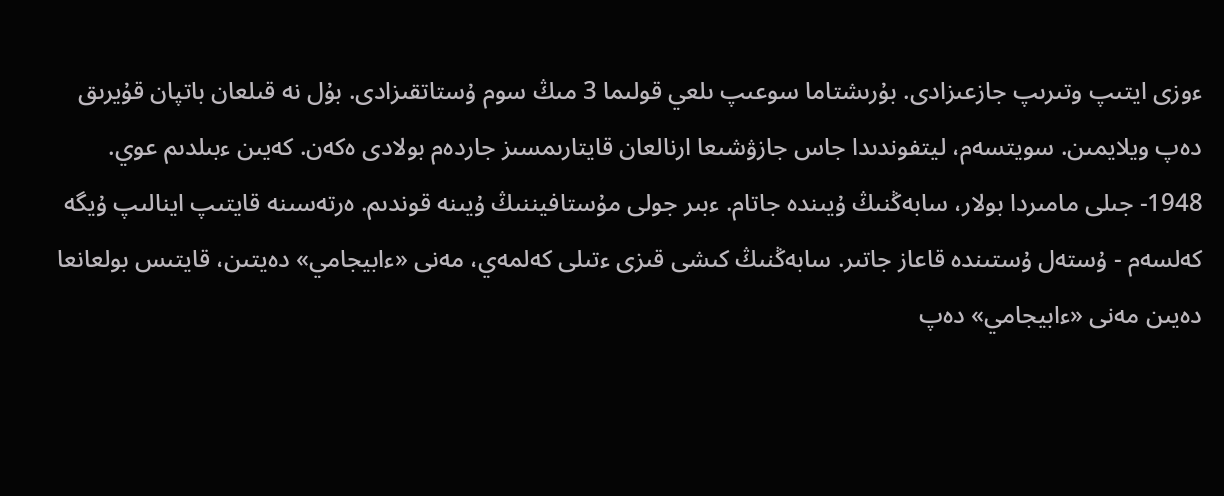ءوزى ايتىپ وتىرىپ جازعىزادى. بۇرىشتاما سوعىپ ىلعي قولىما 3 مىڭ سوم ۇستاتقىزادى. بۇل نە قىلعان باتپان قۇيرىق دەپ ويلايمىن. سويتسەم، ليتفوندىدا جاس جازۋشىعا ارنالعان قايتارىمسىز جاردەم بولادى ەكەن. كەيىن ءبىلدىم عوي.
1948- جىلى مامىردا بولار، سابەڭنىڭ ۇيىندە جاتام. ءبىر جولى مۇستافيننىڭ ۇيىنە قوندىم. ەرتەسىنە قايتىپ اينالىپ ۇيگە كەلسەم - ۇستەل ۇستىندە قاعاز جاتىر. سابەڭنىڭ كىشى قىزى ءتىلى كەلمەي، مەنى «ءابيجامي» دەيتىن، قايتىس بولعانعا دەيىن مەنى «ءابيجامي» دەپ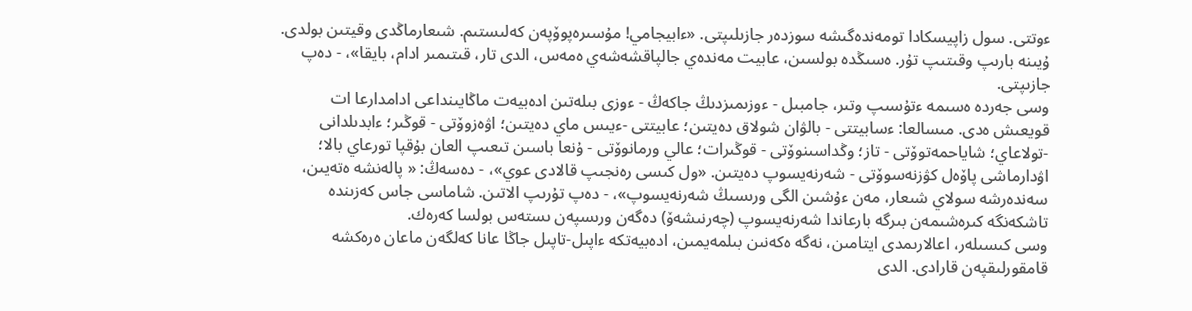ءوتتى. سول زاپيسكادا تومەندەگىشە سوزدەر جازىلىپتى. «ءابيجامي! مۇسىرەپوۆپەن كەلىستىم. شىعارماڭدى وقيتىن بولدى. ۇيىنە بارىپ وقىتىپ تۇر. ەسىڭدە بولسىن، عابيت مەندەي جالپاقشەشەي ەمەس، الدى تار، قىتىمىر ادام، بايقا»، - دەپ جازىپتى.
وسى جەردە ەسىمە ءتۇسىپ وتىر، جامبىل - ءوزىمىزدىڭ جاكەڭ - ءوزى بىلەتىن ادەبيەت ماڭايىنداعى ادامدارعا ات قويعىش ەدى. مىسالعا: ءسابيتتى - بالۋان شولاق دەيتىن؛ عابيتتى -ءيىس ماي دەيتىن؛ اۋەزوۆتى - قوڭىر؛ ءابدىلدانى -تولاعاي؛ شاياحمەتوۆتى - تاز؛ وڭداسىنوۆتى - قوڭىرات؛ عالي ورمانوۆتى - ۇنعا باسىن تىعىپ العان بۇقپا تورعاي بالا؛ اۋدارماشى پاۆەل كۋزنەسوۆتى - شەرنەيسوپ دەيتىن. «ول كىسى رەنجىپ قالادى عوي»، - دەسەڭ: « پالەنشە ەتەيىن، سەندەرشە سولاي شىعار، مەن ءۇشىن الگى ورىسىڭ شەرنەيسوپ»، - دەپ تۇرىپ الاتىن. شاماسى جاس كەزىندە تاشكەنگە كىرەشىمەن بىرگە بارعاندا شەرنەيسوپ (چەرنىشەۆ) دەگەن ورىسپەن ىستەس بولسا كەرەك.
وسى كىسىلەر، اعالارىمدى ايتامىن، نەگە ەكەنىن بىلمەيمىن، ادەبيەتكە ءاپىل-تاپىل جاڭا عانا كەلگەن ماعان ەرەكشە قامقورلىقپەن قارادى. الدى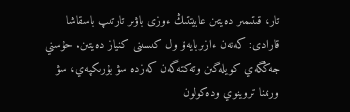تار، قىتىمىر دەيتىن عابيتتىڭ ءوزى باۋىر تارتىپ باسقاشا قارادى: كەنەن ءازىربايەۆ ول كىسىنى كنياز دەيتىن. حۇسني جەڭگەي كويلەگىن وتەكتەگەن كەزدە سۋ بۇرىكپەي، سۋ ورنىنا تروينوي ودەكولون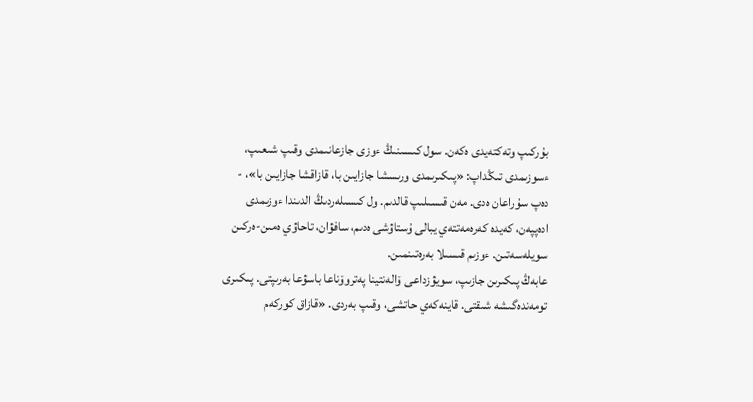بۇركىپ وتەكتەيدى ەكەن. سول كىسىنىڭ ءوزى جازعانىمدى وقىپ شىعىپ، ءسوزىمدى تىڭداپ: «پىكىرىمدى ورىسشا جازايىن با، قازاقشا جازايىن با»، - دەپ سۇراعان ەدى. مەن قىسىلىپ قالدىم. ول كىسىلەردىڭ الدىندا ءوزىمدى ادەپپەن، كەيدە كەرەمەتتەي يبالى ۇستاۋشى ەدىم، سافۋان، تاحاۋي ەمىن-ەركىن سويلەسەتىن. ءوزىم قىسىلا بەرەتىنمىن.
عابەڭ پىكىرىن جازىپ، سويۋزداعى ۆالەنتينا پەتروۆناعا باسۋعا بەرىپتى. پىكىرى تومەندەگىشە شىقتى. قاينەكەي حاتشى، وقىپ بەردى. «قازاق كوركەم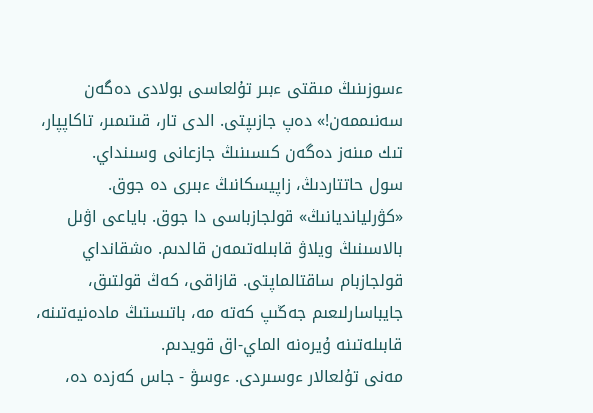ءسوزىنىڭ مىقتى ءبىر تۇلعاسى بولادى دەگەن سەنىممەن!» دەپ جازىپتى. الدى تار، قىتىمىر، تاكاپپار، تىك مىنەز دەگەن كىسىنىڭ جازعانى وسىنداي.
سول حاتتاردىڭ، زاپيسكانىڭ ءبىرى دە جوق. «كۋرليانديانىڭ» قولجازباسى دا جوق. باياعى اۋىل بالاسىنىڭ ويلاۋ قابىلەتىمەن قالدىم. ەشقانداي قولجازبام ساقتالماپتى. قازاقى، كەڭ قولتىق، جايباسارلىعىم جەڭىپ كەتە مە، باتىستىڭ مادەنيەتىنە، قابىلەتىنە ۇيرەنە الماي-اق قويدىم.
مەنى تۇلعالار ءوسىردى. ءوسۋ - جاس كەزدە دە،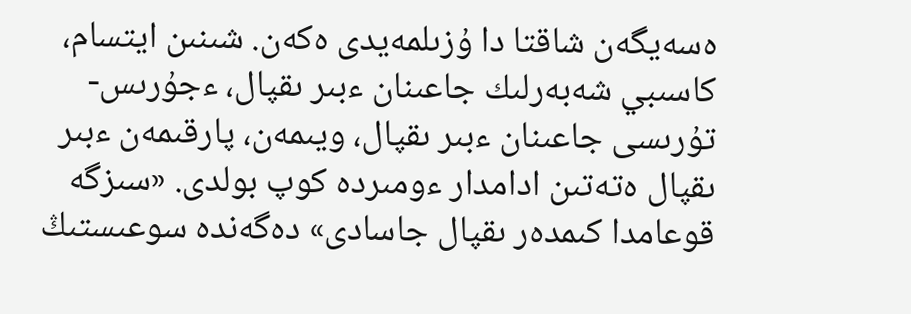ەسەيگەن شاقتا دا ۇزىلمەيدى ەكەن. شىنىن ايتسام، كاسىبي شەبەرلىك جاعىنان ءبىر ىقپال، ءجۇرىس-تۇرىسى جاعىنان ءبىر ىقپال، ويىمەن، پارقىمەن ءبىر ىقپال ەتەتىن ادامدار ءومىردە كوپ بولدى. «سىزگە قوعامدا كىمدەر ىقپال جاسادى» دەگەندە سوعىستىڭ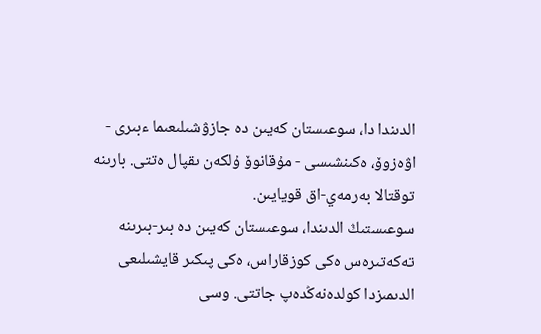الدىندا دا، سوعىستان كەيىن دە جازۋشىلىعىما ءبىرى - اۋەزوۆ، ەكىنشىسى - مۇقانوۆ ۇلكەن ىقپال ەتتى. بارىنە توقتالا بەرمەي-اق قويايىن.
سوعىستىڭ الدىندا، سوعىستان كەيىن دە بىر-بىرىنە تەكەتىرەس ەكى كوزقاراس، ەكى پىكىر قايشىلىعى الدىمىزدا كولدەنەڭدەپ جاتتى. وسى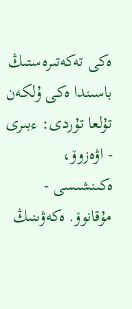ەكى تەكەتىرەستىڭ باسىندا ەكى ۇلكەن تۇلعا تۇردى: ءبىرى - اۋەزوۆ، ەكىنشىسى - مۇقانوۆ. ەكەۋىنىڭ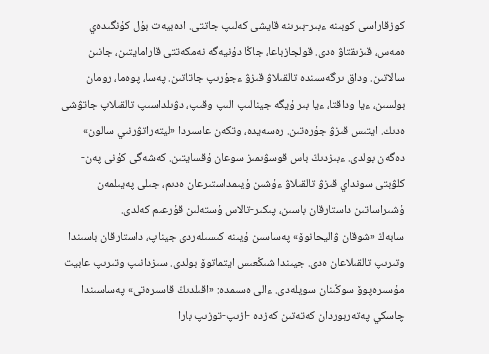كوزقاراسى كوبىنە ءبىر-بىرىنە قايشى كەلىپ جاتتى. ادەبيەت بۇل كۇنگىدەي ەمەس، قىزىقتاۋ ەدى. قولجازباعا، جاڭا دۇنيەگە نەمكەتتى قارامايتىن، جانىن سالاتىن. وداق ىرگەسىندە تالقىلاۋ قىزۋ ءجۇرىپ جاتاتىن. پەسا، پوەما، رومان بولسىن، ءيا وداقتا، ءيا بىر ۇيگە جينالىپ الىپ وقىپ، دۋىلداسىپ تالقىلاپ جاتۋشى ەدىك. ايتىس قىزۋ جۇرەتىن. رەسەيدە، وتكەن عاسىردا «ليتەراتۋرنىي سالون» دەگەن بولدى. ءبىزدىڭ باس قوسۋىمىز سوعان ۇقسايتىن. كەشەگى كۇنى پەن-كلۋبتى سونداي قىزۋ تالقىلاۋ ءۇشىن ۇيىمداستىرعان ەدىم، جىلى پەيىلمەن ۇشىراساتىن داستارقان باسىن، پىكىر-تالاس ۇستەلىن قۇرعىم كەلدى.
سابەڭ «شوقان ۋاليحانوۆ» پەساسىن ۇيىنە كىسىلەردى جيناپ، داستارقان باسىندا وتىرىپ تالقىلاعان ەدى. جيىندا شىڭعىس ايتماتوۆ بولدى. سىزدانىپ وتىرىپ عابيت مۇسىرەپوۆ سوڭىنان سويلەدى. ءالى ەسىمدە: «اقىلدىڭ قاسىرەتى» پەساسىندا چاسكي پەتەربوردان كەتەتىن كەزدە -ازىپ-توزىپ بارا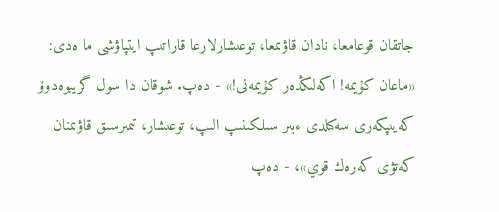جاتقان قوعامعا، نادان قاۋىمعا، توعىشارلارعا قاراتىپ ايتپاۋشى ما ەدى: «ماعان كۇيمە! اكەلىڭدەر كۇيمەنى!» - دەپ. شوقان دا سول گريبوەدوۆ كەيىپكەرى سەكىلدى ءبىر سىلكىنىپ الىپ، توعىشار، تىمىرسىق قاۋىمنان كەتۋى كەرەك قوي»، - دەپ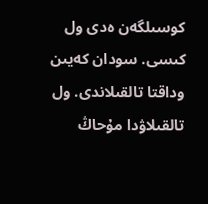كوسىلگەن ەدى ول كىسى. سودان كەيىن وداقتا تالقىلاندى. ول تالقىلاۋدا مۇحاڭ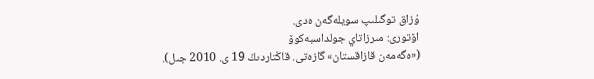ۇزاق توگىلىپ سويلەگەن ەدى.
اۆتورى: مىرزاتاي جولداسبەكوۆ
(«ەگەمەن قازاقستان» گازەتى. قاڭتاردىڭ 19 ى. 2010 جىل).